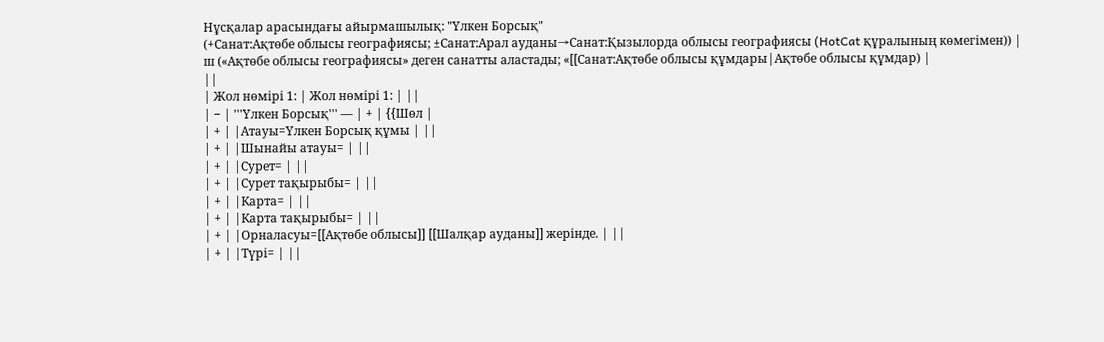Нұсқалар арасындағы айырмашылық: "Үлкен Борсық"
(+Санат:Ақтөбе облысы географиясы; ±Санат:Арал ауданы→Санат:Қызылорда облысы географиясы (HotCat құралының көмегімен)) |
ш («Ақтөбе облысы географиясы» деген санатты аластады; «[[Санат:Ақтөбе облысы құмдары|Ақтөбе облысы құмдар) |
||
| Жол нөмірі 1: | Жол нөмірі 1: | ||
| − | '''Үлкен Борсық''' — | + | {{Шөл |
| + | |Атауы=Үлкен Борсық құмы | ||
| + | |Шынайы атауы= | ||
| + | |Сурет= | ||
| + | |Сурет тақырыбы= | ||
| + | |Карта= | ||
| + | |Карта тақырыбы= | ||
| + | |Орналасуы=[[Ақтөбе облысы]] [[Шалқар ауданы]] жерінде. | ||
| + | |Түрі= | ||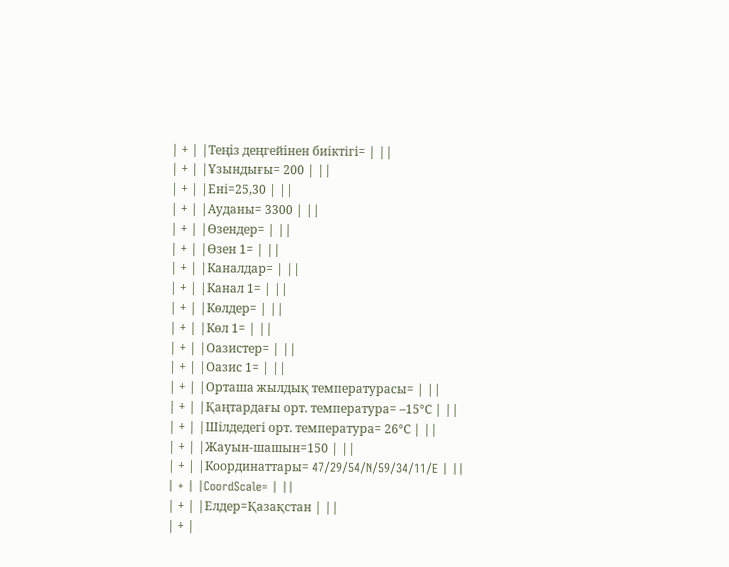| + | |Теңiз деңгейiнен биіктігі= | ||
| + | |Ұзындығы= 200 | ||
| + | |Ені=25,30 | ||
| + | |Ауданы= 3300 | ||
| + | |Өзендер= | ||
| + | |Өзен 1= | ||
| + | |Каналдар= | ||
| + | |Канал 1= | ||
| + | |Көлдер= | ||
| + | |Көл 1= | ||
| + | |Оазистер= | ||
| + | |Оазис 1= | ||
| + | |Орташа жылдық температурасы= | ||
| + | |Қаңтардағы орт. температура= –15°С | ||
| + | |Шілдедегі орт. температура= 26°С | ||
| + | |Жауын-шашын=150 | ||
| + | |Координаттары= 47/29/54/N/59/34/11/E | ||
| + | |CoordScale= | ||
| + | |Елдер=Қазақстан | ||
| + |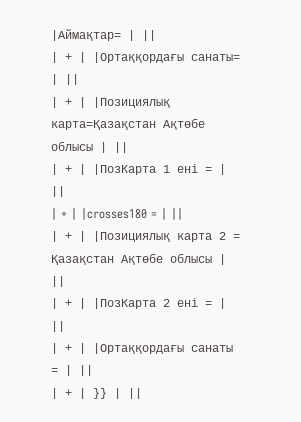|Аймақтар= | ||
| + | |Ортаққордағы санаты= | ||
| + | |Позициялық карта=Қазақстан Ақтөбе облысы | ||
| + | |ПозКарта 1 ені = | ||
| + | |crosses180 = | ||
| + | |Позициялық карта 2 = Қазақстан Ақтөбе облысы | ||
| + | |ПозКарта 2 ені = | ||
| + | |Ортаққордағы санаты = | ||
| + | }} | ||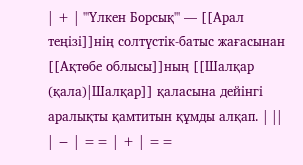| + | '''Үлкен Борсық''' — [[Арал теңізі]]нің солтүстік-батыс жағасынан [[Ақтөбе облысы]]ның [[Шалқар (қала)|Шалқар]] қаласына дейінгі аралықты қамтитын құмды алқап. | ||
| − | == | + | ==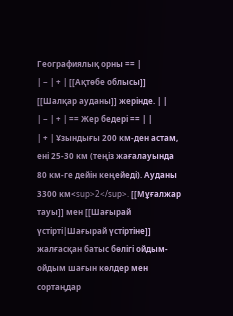Географиялық орны == |
| − | + | [[Ақтөбе облысы]] [[Шалқар ауданы]] жерінде. | |
| − | + | == Жер бедері == | |
| + | Ұзындығы 200 км-ден астам, ені 25-30 км (теңіз жағалауында 80 км-ге дейін кеңейеді). Ауданы 3300 км<sup>2</sup>. [[Мұғалжар тауы]] мен [[Шағырай үстірті|Шағырай үстіртіне]] жалғасқан батыс бөлігі ойдым-ойдым шағын көлдер мен сортаңдар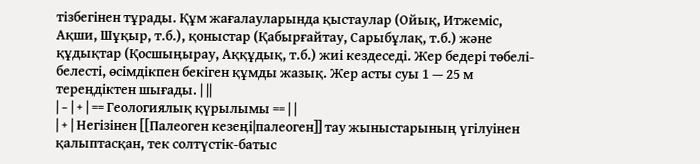тізбегінен тұрады. Құм жағалауларында қыстаулар (Ойық, Итжеміс, Ақши, Шұқыр, т.б.), қоныстар (Қабырғайтау, Сарыбұлақ, т.б.) және құдықтар (Қосшыңырау, Аққұдық, т.б.) жиі кездеседі. Жер бедері төбелі-белесті, өсімдікпен бекіген құмды жазық. Жер асты суы 1 — 25 м тереңдіктен шығады. | ||
| − | + | == Геологиялық қүрылымы == | |
| + | Негізінен [[Палеоген кезеңі|палеоген]] тау жыныстарының үгілуінен қалыптасқан, тек солтүстік-батыс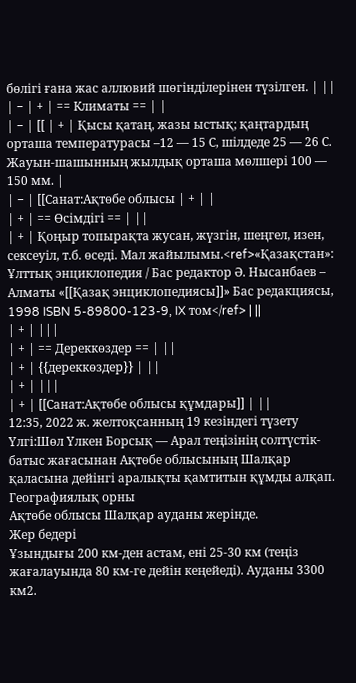бөлігі ғана жас аллювий шөгінділерінен түзілген. | ||
| − | + | == Климаты == | |
| − | [[ | + | Қысы қатаң, жазы ыстық; қаңтардың орташа температурасы –12 — 15 С, шілдеде 25 — 26 С. Жауын-шашынның жылдық орташа мөлшері 100 — 150 мм. |
| − | [[Санат:Ақтөбе облысы | + | |
| + | == Өсімдігі == | ||
| + | Қоңыр топырақта жусан, жүзгін, шеңгел, изен, сексеуіл, т.б. өседі. Мал жайылымы.<ref>«Қазақстан»: Ұлттық энциклопедия / Бас редактор Ә. Нысанбаев – Алматы «[[Қазақ энциклопедиясы]]» Бас редакциясы, 1998 ISBN 5-89800-123-9, IX том</ref> | ||
| + | |||
| + | == Дереккөздер == | ||
| + | {{дереккөздер}} | ||
| + | |||
| + | [[Санат:Ақтөбе облысы құмдары]] | ||
12:35, 2022 ж. желтоқсанның 19 кезіндегі түзету
Үлгі:Шөл Үлкен Борсық — Арал теңізінің солтүстік-батыс жағасынан Ақтөбе облысының Шалқар қаласына дейінгі аралықты қамтитын құмды алқап.
Географиялық орны
Ақтөбе облысы Шалқар ауданы жерінде.
Жер бедері
Ұзындығы 200 км-ден астам, ені 25-30 км (теңіз жағалауында 80 км-ге дейін кеңейеді). Ауданы 3300 км2.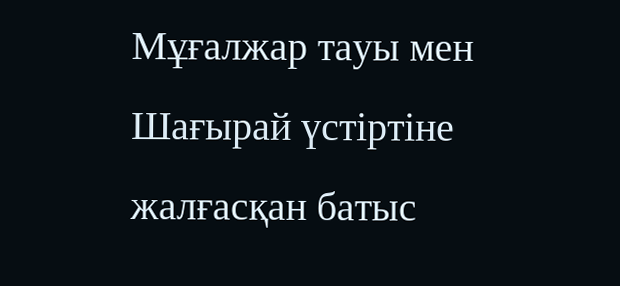Мұғалжар тауы мен Шағырай үстіртіне жалғасқан батыс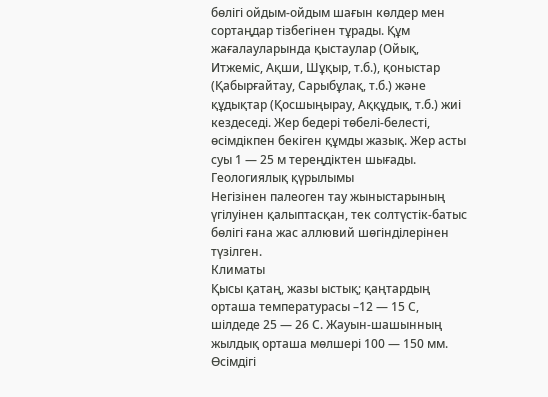бөлігі ойдым-ойдым шағын көлдер мен сортаңдар тізбегінен тұрады. Құм жағалауларында қыстаулар (Ойық, Итжеміс, Ақши, Шұқыр, т.б.), қоныстар (Қабырғайтау, Сарыбұлақ, т.б.) және құдықтар (Қосшыңырау, Аққұдық, т.б.) жиі кездеседі. Жер бедері төбелі-белесті, өсімдікпен бекіген құмды жазық. Жер асты суы 1 — 25 м тереңдіктен шығады.
Геологиялық қүрылымы
Негізінен палеоген тау жыныстарының үгілуінен қалыптасқан, тек солтүстік-батыс бөлігі ғана жас аллювий шөгінділерінен түзілген.
Климаты
Қысы қатаң, жазы ыстық; қаңтардың орташа температурасы –12 — 15 С, шілдеде 25 — 26 С. Жауын-шашынның жылдық орташа мөлшері 100 — 150 мм.
Өсімдігі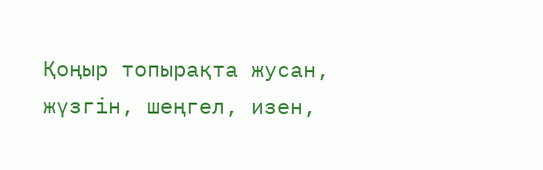Қоңыр топырақта жусан, жүзгін, шеңгел, изен,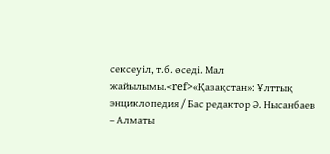сексеуіл, т.б. өседі. Мал жайылымы.<ref>«Қазақстан»: Ұлттық энциклопедия / Бас редактор Ә. Нысанбаев – Алматы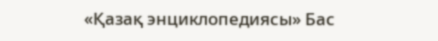«Қазақ энциклопедиясы» Бас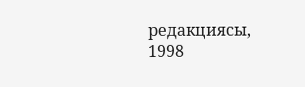редакциясы, 1998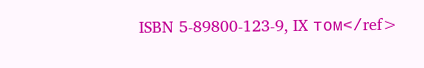ISBN 5-89800-123-9, IX том</ref>